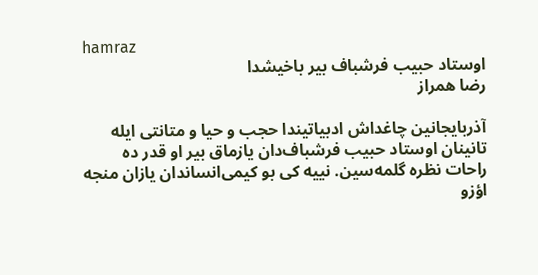hamraz
اوستاد حبیب فرشباف بیر باخیشدا
رضا همراز

آذربایجانین چاغداش ادبیاتیندا حجب و حیا و متانتی ایله تانینان اوستاد حبیب فرشباف‌دان یازماق بیر او قدر ده راحات نظره گلمه‌سین. نییه کی بو کیمی‌انساندان یازان منجه اؤزو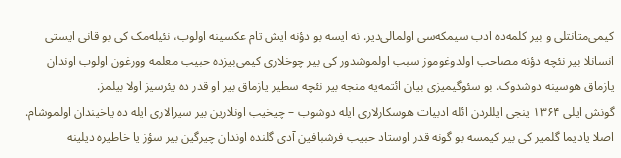کیمی‌متانتلی و بیر کلمه‌ده ادب سیمکه‌سی اولمالی‌دیر. نه ایسه بو دؤنه ایش تام عکسینه اولوب، نئیله‌مک کی بو قانی ایستی انسانلا بیر نئچه دؤنه مصاحب اولدوغوموز سبب اولموشدور کی بیر چوخلاری کیمی‌بیزده حبیب معلمه وورغون اولوب اوندان یازماق هوسینه دوشدوک‌. بو سئوگیمیزی بیان ائتمه‌یه منجه بیر نئچه سطیر یازماق بیر او قدر ده یئرسیز اولا بیلمز.
گونش ایلی ۱۳۶۴ ینجی ایللردن ائله ادبیات هوسکارلاری ایله دوشوب – چیخیب اونلارین بیر سیرالاری ایله ده یاخیندان اولموشام. اصلا یادیما گلمیر کی بیر کیمسه بو گونه قدر اوستاد حبیب فرشبافین آدی گلنده اوندان چیرگین بیر سؤز یا خاطیره دیلینه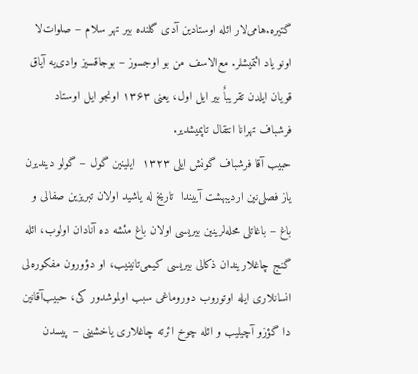گتیره.هامی‌لار ائله اوستادین آدی گلنده بیر تهر سلام – صلوات‌لا اونو یاد ائتمیشلر. مع‌الاسف من بو اوجسوز – بوجاقسیز وادی‌یه آیاق قویان ایلدن تقریباٌ بیر ایل اول، یعنی ۱۳۶۳ اونجو ایل اوستاد فرشباف تهرانا انتقال تاپمیشدیر.
حبیب آقا فرشباف گونش ایلی ۱۳۲۳  ایلینین گول – گولو دیندیرن یاز فصلی‌نین اردیبهشت آییندا  تاریخ له یاشید اولان تبریزین صفالی و باغ – باغاتلی محله‌لرینین بیریسی اولان باغ مئشه ده آنادان اولوب، ائله گنج چاغلاریندان ذکالی بیریسی کیمی‌تانینیب، او دؤورون مفکوره‌لی انسانلاری ایله اوتوروب دوروماغی سبب اولموشدور کی، حبیب‌آقانین دا گؤزو آچیلیب و ائله چوخ ائرته چاغلاری یاخشینی – پیسدن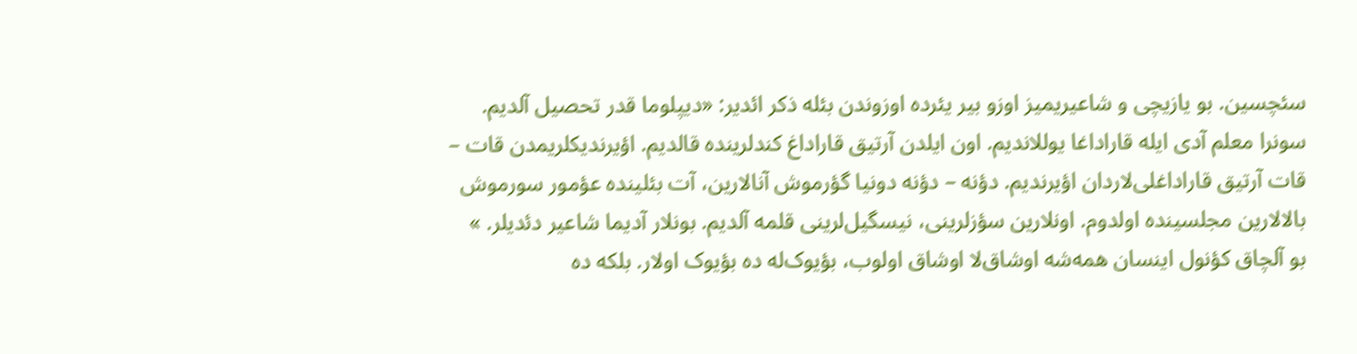سئچسین. بو یازیچی و شاعیریمیز اوزو بیر یئرده اوزوندن بئله ذکر ائدیر: «دیپلوما قدر تحصیل آلدیم. سونرا معلم آدی ایله قاراداغا یوللاندیم. اون ایلدن آرتیق قاراداغ کندلرینده قالدیم. اؤیرندیکلریمدن قات – قات آرتیق قاراداغلی‌لاردان اؤیرندیم. دؤنه – دؤنه دونیا گؤرموش آنالارین، آت بئلینده عؤمور سورموش بالالارین مجلسینده اولدوم. اونلارین سؤزلرینی، نیسگیل‌لرینی قلمه آلدیم. بونلار آدیما شاعیر دئدیلر. »
بو آلچاق کؤنول اینسان همه‌شه اوشاق‌لا اوشاق اولوب، بؤیوک‌له ده بؤیوک اولار. بلکه ده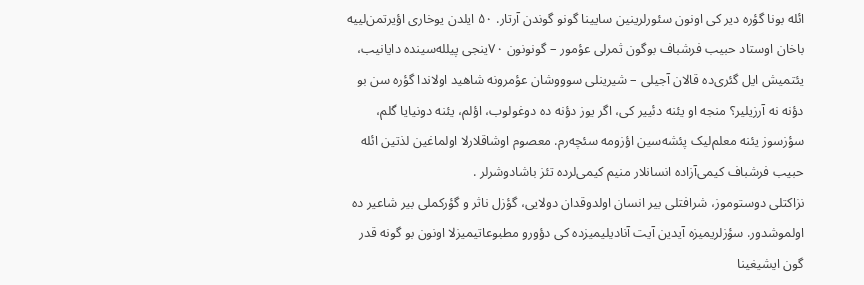ائله بونا گؤره دیر کی اونون سئورلرینین سایینا گونو گوندن آرتار. ۵۰ ایلدن یوخاری اؤیرتمن‌لییه باخان اوستاد حبیب فرشباف بوگون ثمرلی عؤمور – گونونون ۷۰ینجی پیلله‌سینده دایانیب، یئتمیش ایل گئری‌ده قالان آجیلی – شیرینلی سوووشان عؤمرونه شاهید اولاندا گؤره سن بو دؤنه نه آرزیلیر؟ منجه او یئنه دئییر کی، اگر یوز دؤنه ده دوغولوب، اؤلم‌، یئنه دونیایا گلم، سؤزسوز یئنه معلم‌لیک پئشه‌سین اؤزومه سئچه‌رم. معصوم اوشاقلارلا اولماغین لذتین ائله حبیب فرشباف کیمی‌آزاده انسانلار منیم کیمی‌لرده تئز باشادوشرلر .
نزاکتلی دوستوموز‌، شرافتلی بیر انسان اولدوقدان دولایی‌، گؤزل ناثر و گؤرکملی بیر شاعیر ده اولموشدور. سؤزلریمیزه آیدین آیت آنادیلیمیزده کی دؤورو مطبوعاتیمیزلا اونون بو گونه قدر گون ایشیغینا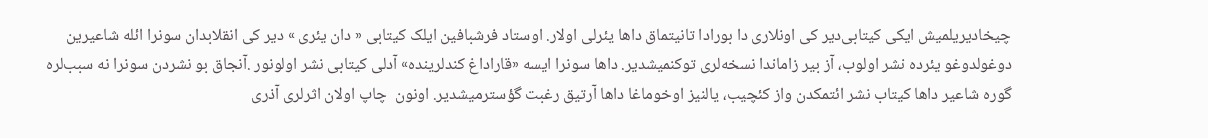چیخادیریلمیش ایکی کیتابی‌دیر کی اونلاری دا بورادا تانیتماق داها یئرلی اولار. اوستاد فرشبافین ایلک کیتابی « دان یئری » دیر کی انقلابدان سونرا ائله شاعیرین دوغولدوغو یئرده نشر اولوب‌، آز بیر زاماندا نسخه‌لری توکنمیشدیر. داها سونرا ایسه «قاراداغ کندلرینده» آدلی کیتابی نشر اولونور .آنجاق بو نشردن سونرا نه سبب‌لره گوره شاعیر داها کیتاب نشر ائتمکدن واز کئچیب‌، یالنیز اوخوماغا داها آرتیق رغبت گؤسترمیشدیر. اونون  چاپ اولان اثرلری آذری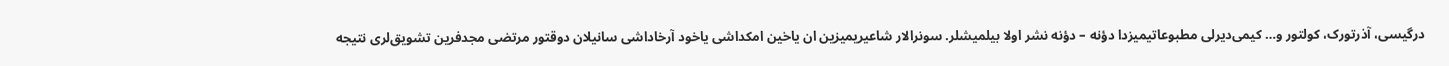درگیسی‌، آذرتورک‌، کولتور‌ و… کیمی‌دیرلی مطبوعاتیمیزدا دؤنه – دؤنه نشر اولا بیلمیشلر. سونرالار شاعیریمیزین ان یاخین امکداشی یاخود آرخاداشی سانیلان دوقتور مرتضی مجدفرین تشویق‌لری نتیجه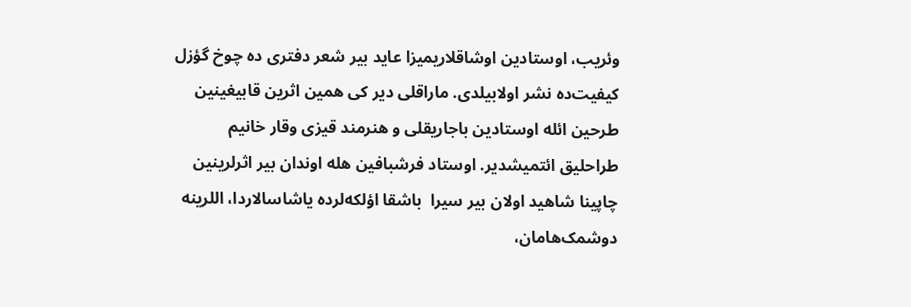وئریب‌، اوستادین اوشاقلاریمیزا عاید بیر شعر دفتری ده چوخ گؤزل کیفیت‌ده نشر اولابیلدی. ماراقلی دیر کی همین اثرین قابیغینین طرحین ائله اوستادین باجاریقلی و هنرمند قیزی وقار خانیم طراحلیق ائتمیشدیر. اوستاد فرشبافین هله اوندان بیر اثرلرینین چاپینا شاهید اولان بیر سیرا  باشقا اؤلکه‌لرده یاشاسالاردا‌، اللرینه دوشمک‌هامان‌،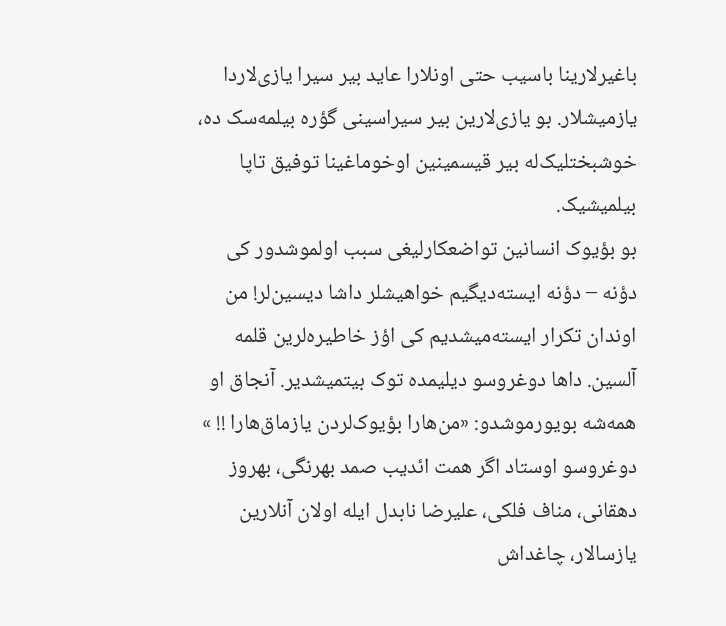باغیرلارینا باسیب حتی اونلارا عاید بیر سیرا یازی‌لاردا یازمیشلار. بو یازی‌لارین بیر سیراسینی گؤره بیلمه‌سک ده‌، خوشبختلیک‌له بیر قیسمینین اوخوماغینا توفیق تاپا بیلمیشیک.
بو بؤیوک انسانین تواضعکارلیغی سبب اولموشدور کی دؤنه – دؤنه ایسته‌دیگیم خواهیشلر داشا دیسین‌لر! من اوندان تکرار ایسته‌میشدیم کی اؤز خاطیره‌لرین قلمه آلسین. داها دوغروسو دیلیمده توک بیتمیشدیر. آنجاق او همه‌شه بویورموشدو: «من‌هارا بؤیوک‌لردن یازماق‌هارا !! » دوغروسو اوستاد اگر همت ائدیب صمد بهرنگی‌، بهروز دهقانی‌، مناف فلکی، علیرضا نابدل ایله اولان آنلارین یازسالار‌، چاغداش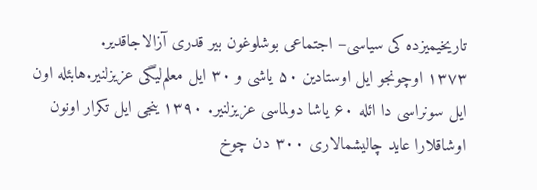تاریخیمیزده کی سیاسی– اجتماعی بوشلوغون بیر قدری آزالاجاقدیر.
۱۳۷۳ اوچونجو ایل اوستادین ۵۰ یاشی و ۳۰ ایل معلم‌لیگی عزیزلنیر.هابئله اون ایل سونراسی دا ائله ۶۰ یاشا دولماسی عزیزلنیر. ۱۳۹۰ ینجی ایل تکرار اونون اوشاقلارا عاید چالیشمالاری ۳۰۰ دن چوخ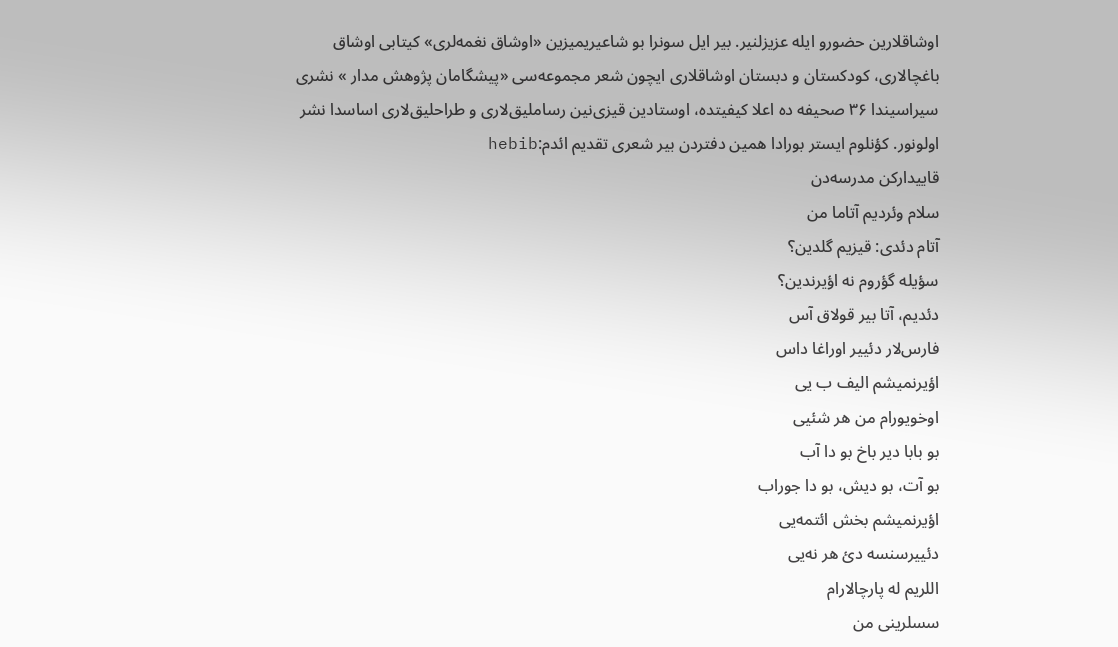اوشاقلارین حضورو ایله عزیزلنیر. بیر ایل سونرا بو شاعیریمیزین «اوشاق نغمه‌لری» کیتابی اوشاق باغچالاری‌، کودکستان و دبستان اوشاقلاری ایچون شعر مجموعه‌سی «پیشگامان پژوهش مدار » نشری سیراسیندا ۳۶ صحیفه ده اعلا کیفیتده‌، اوستادین قیزی‌نین رساملیق‌لاری و طراحلیق‌لاری اساسدا نشر اولونور. کؤنلوم ایستر بورادا همین دفتردن بیر شعری تقدیم ائدم:hebib
قاییدارکن مدرسه‌دن
سلام وئردیم آتاما من
آتام دئدی: قیزیم گلدین؟
سؤیله گؤروم نه اؤیرندین؟
دئدیم‌، آتا بیر قولاق آس
فارس‌لار دئییر اوراغا داس
اؤیرنمیشم الیف ب یی
اوخویورام من هر شئیی
بو بابا دیر باخ بو دا آب
بو آت‌، بو دیش‌، بو دا جوراب
اؤیرنمیشم بخش ائتمه‌یی
دئییرسنسه دئ هر نه‌یی
اللریم له پارچالارام
سسلرینی من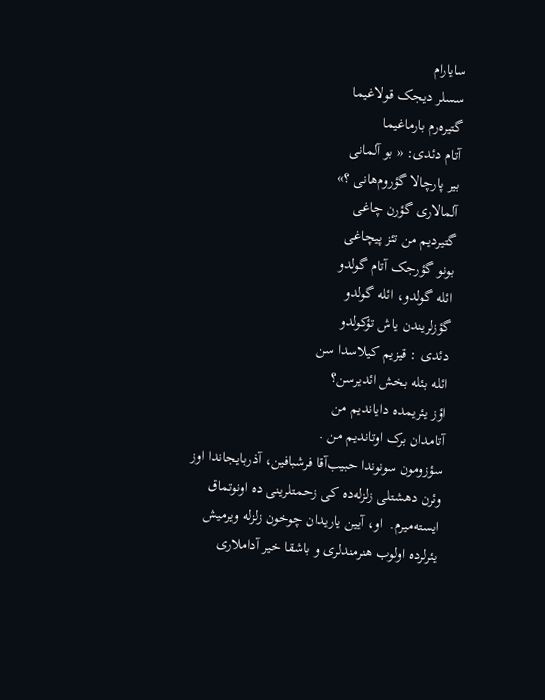سایارام
سسلر دیجک قولاغیما
گتیره‌رم بارماغیما
آتام دئدی: « بو آلمانی
بیر پارچالا گؤروم‌هانی ؟»
آلمالاری گؤرن چاغی
گتیردیم من تئز پیچاغی
بونو گؤرجک آتام گولدو
ائله گولدو‌، ائله گولدو
گؤزلریندن یاش تؤکولدو
دئدی : قیزیم کیلاسدا سن
ائله بئله بخش ائدیرسن؟
اؤز یئریمده دایاندیم من
آتامدان برک اوتاندیم من .
سؤزومون سونوندا حبیب‌آقا فرشبافین، آذربایجاندا اوز وئرن دهشتلی زلزله‌ده کی زحمتلرینی ده اونوتماق ایسته‌میرم.  او‌، آیین یاریدان چوخون زلزله ویرمیش یئرلرده اولوب هنرمندلری و باشقا خیر آداملاری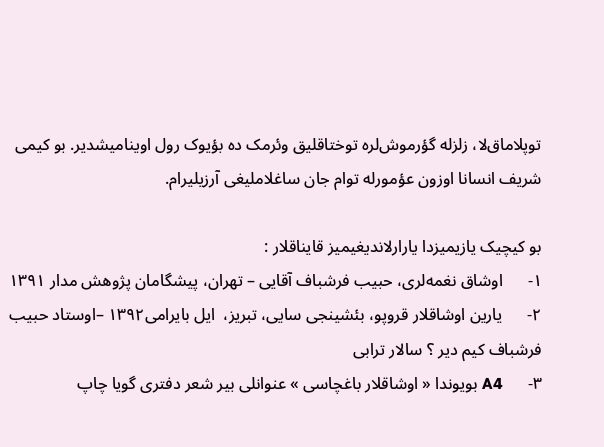توپلاماق‌لا‌، زلزله گؤرموش‌لره توختاقلیق وئرمک ده بؤیوک رول اوینامیشدیر. بو کیمی  شریف انسانا اوزون عؤمورله توام جان ساغلاملیغی آرزیلیرام.

بو کیچیک یازیمیزدا یارارلاندیغیمیز قایناقلار :
۱-      اوشاق نغمه‌لری‌، حبیب فرشباف آقایی – تهران‌، پیشگامان پژوهش مدار ۱۳۹۱
۲-      یارین اوشاقلار قروپو‌، بئشینجی سایی‌، تبریز‌،  ایل بایرامی‌۱۳۹۲ –اوستاد حبیب فرشباف کیم دیر ؟ سالار ترابی
۳-      A4 بویوندا « اوشاقلار باغچاسی » عنوانلی بیر شعر دفتری گویا چاپ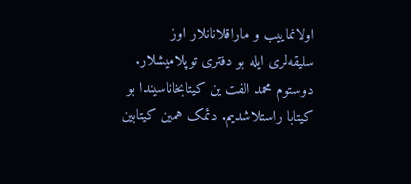اولانماییب و ماراقلانانلار اوز سلیقه‌لری ایله بو دفتری توپلامیشلار. دوستوم محمد الفت ین کیتابخاناسیندا بو کیتابا راستلاشدیم. دئمک همین کیتابین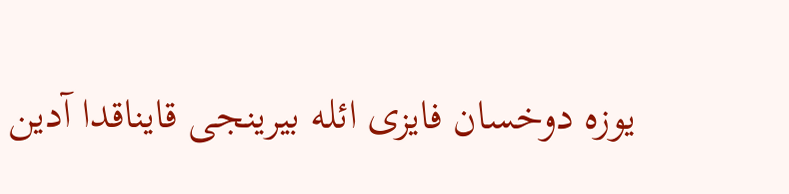یوزه دوخسان فایزی ائله بیرینجی قایناقدا آدین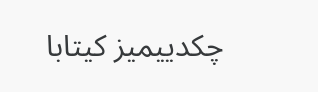چکدییمیز کیتابا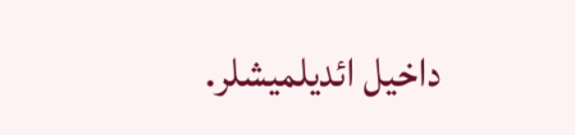داخیل ائدیلمیشلر.